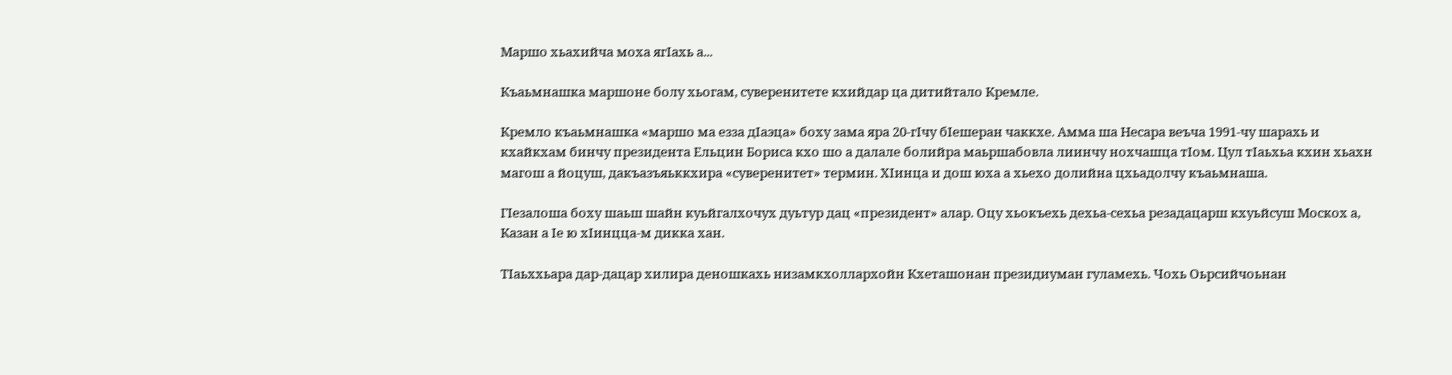Маршо хьахийча моха ягIахь а...

Къаьмнашка маршоне болу хьогам, суверенитете кхийдар ца дитийтало Кремле.

Кремло къаьмнашка «маршо ма езза дIаэца» боху зама яра 20-гIчу бIешеран чаккхе. Амма ша Несара веъча 1991-чу шарахь и кхайкхам бинчу президента Ельцин Бориса кхо шо а далале болийра маьршабовла лиинчу нохчашца тIом. Цул тIаьхьа кхин хьахн магош а йоцуш, дакъазъяьккхира «суверенитет» термин. ХIинца и дош юха а хьехо долийна цхьадолчу къаьмнаша.

ГIезалоша боху шаьш шайн куьйгалхочух дуьтур дац «президент» алар. Оцу хьокъехь дехьа-сехьа резадацарш кхуьйсуш Москох а, Казан а Iе ю хIинцца-м дикка хан.

ТIаьххьара дар-дацар хилира деношкахь низамкхоллархойн Кхеташонан президиуман гуламехь. Чохь Оьрсийчоьнан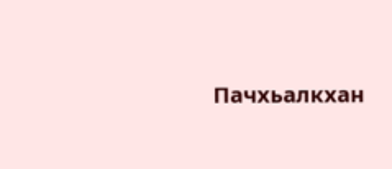Пачхьалкхан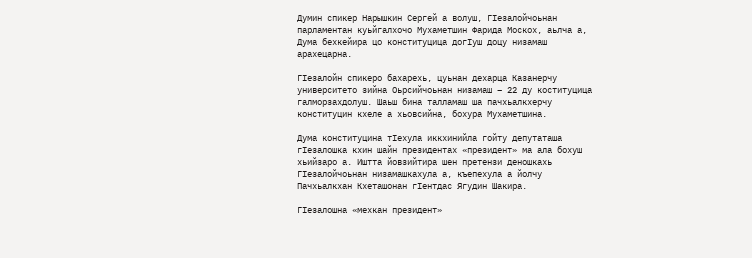Думин спикер Нарышкин Сергей а волуш, ГIезалойчоьнан парламентан куьйгалхочо Мухаметшин Фарида Москох, аьлча а, Дума бехкейира цо конституцица догIуш доцу низамаш арахецарна.

ГIезалойн спикеро бахарехь, цуьнан дехарца Казанерчу университето зийна Оьрсийчоьнан низамаш – 22 ду коституцица галморзахдолуш. Шаьш бина талламаш ша пачхьалкхерчу конституцин кхеле а хьовсийна, бохура Мухаметшина.

Дума конституцина тIехула иккхинийла гойту депутаташа гIезалошка кхин шайн президентах «президент» ма ала бохуш хьийзаро а. Иштта йовзийтира шен претензи деношкахь ГIезалойчоьнан низамашкахула а, къепехула а йолчу Пачхьалкхан Кхеташонан гIентдас Ягудин Шакира.

ГIезалошна «мехкан президент»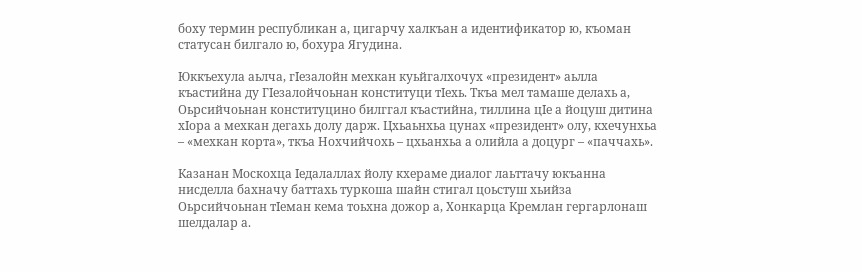боху термин республикан а, цигарчу халкъан а идентификатор ю, къоман статусан билгало ю, бохура Ягудина.

Юккъехула аьлча, гIезалойн мехкан куьйгалхочух «президент» аьлла къастийна ду ГIезалойчоьнан конституци тIехь. Ткъа мел тамаше делахь а, Оьрсийчоьнан конституцино билггал къастийна, тиллина цIе а йоцуш дитина хIора а мехкан дегахь долу дарж. Цхьаьнхьа цунах «президент» олу, кхечунхьа – «мехкан корта», ткъа Нохчийчохь – цхьанхьа а олийла а доцург – «паччахь».

Казанан Москохца Iедалаллах йолу кхераме диалог лаьттачу юкъанна нисделла бахначу баттахь туркоша шайн стигал цоьстуш хьийза Оьрсийчоьнан тIеман кема тоьхна дожор а, Хонкарца Кремлан гергарлонаш шелдалар а.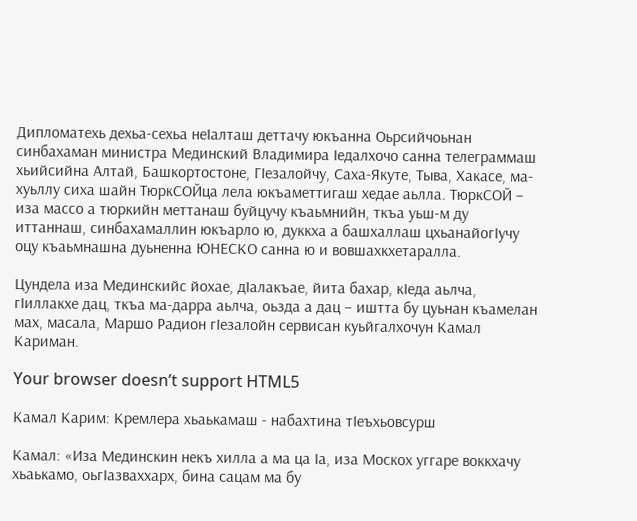Дипломатехь дехьа-сехьа неIалташ деттачу юкъанна Оьрсийчоьнан синбахаман министра Мединский Владимира Iедалхочо санна телеграммаш хьийсийна Алтай, Башкортостоне, ГIезалойчу, Саха-Якуте, Тыва, Хакасе, ма-хуьллу сиха шайн ТюркСОЙца лела юкъаметтигаш хедае аьлла. ТюркСОЙ – иза массо а тюркийн меттанаш буйцучу къаьмнийн, ткъа уьш-м ду иттаннаш, синбахамаллин юкъарло ю, дуккха а башхаллаш цхьанайогIучу оцу къаьмнашна дуьненна ЮНЕСКО санна ю и вовшахкхетаралла.

Цундела иза Мединскийс йохае, дIалакъае, йита бахар, кIеда аьлча, гIиллакхе дац, ткъа ма-дарра аьлча, оьзда а дац – иштта бу цуьнан къамелан мах, масала, Маршо Радион гIезалойн сервисан куьйгалхочун Камал Кариман.

Your browser doesn’t support HTML5

Камал Карим: Кремлера хьаькамаш - набахтина тIеъхьовсурш

Камал: «Иза Мединскин некъ хилла а ма ца Iа, иза Москох уггаре воккхачу хьаькамо, оьгIазваххарх, бина сацам ма бу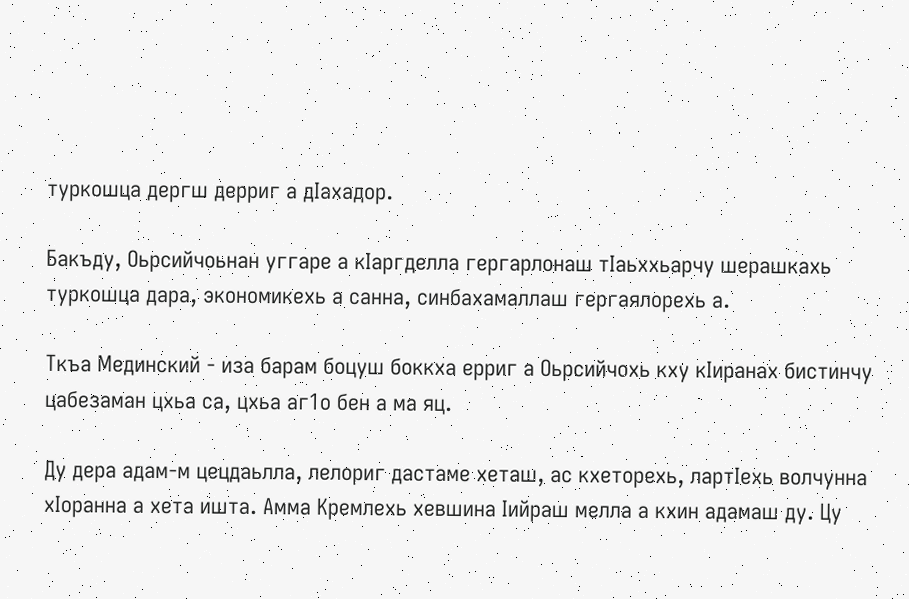туркошца дергш дерриг а дIахадор.

Бакъду, Оьрсийчоьнан уггаре а кIаргделла гергарлонаш тIаьххьарчу шерашкахь туркошца дара, экономикехь а санна, синбахамаллаш гергаялорехь а.

Ткъа Мединский - иза барам боцуш боккха ерриг а Оьрсийчохь кху кIиранах бистинчу цабезаман цхьа са, цхьа аг1о бен а ма яц.

Ду дера адам-м цецдаьлла, лелориг дастаме хеташ, ас кхеторехь, лартIехь волчунна хIоранна а хета ишта. Амма Кремлехь хевшина Iийраш мелла а кхин адамаш ду. Цу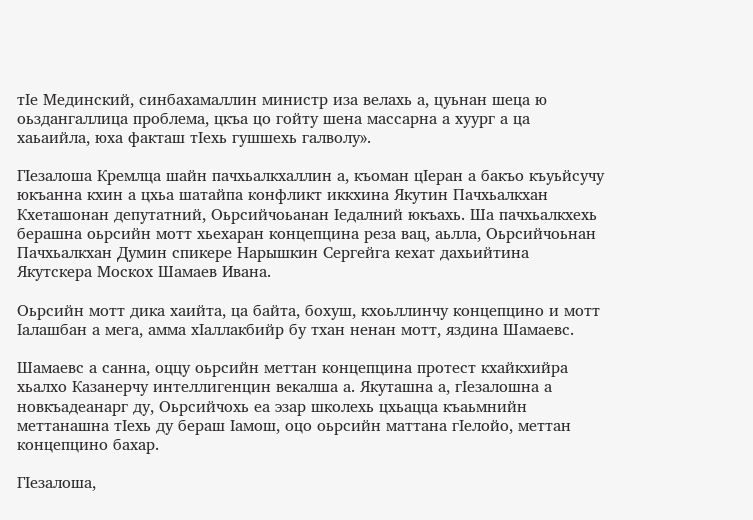тIе Мединский, синбахамаллин министр иза велахь а, цуьнан шеца ю оьздангаллица проблема, цкъа цо гойту шена массарна а хуург а ца хаьаийла, юха факташ тIехь гушшехь галволу».

ГIезалоша Кремлца шайн пачхьалкхаллин а, къоман цIеран а бакъо къуьйсучу юкъанна кхин а цхьа шатайпа конфликт иккхина Якутин Пачхьалкхан Кхеташонан депутатний, Оьрсийчоьанан Iедалний юкъахь. Ша пачхьалкхехь берашна оьрсийн мотт хьехаран концепцина реза вац, аьлла, Оьрсийчоьнан Пачхьалкхан Думин спикере Нарышкин Сергейга кехат дахьийтина Якутскера Москох Шамаев Ивана.

Оьрсийн мотт дика хаийта, ца байта, бохуш, кхоьллинчу концепцино и мотт Iалашбан а мега, амма хIаллакбийр бу тхан ненан мотт, яздина Шамаевс.

Шамаевс а санна, оццу оьрсийн меттан концепцина протест кхайкхийра хьалхо Казанерчу интеллигенцин векалша а. Якуташна а, гIезалошна а новкъадеанарг ду, Оьрсийчохь еа эзар школехь цхьацца къаьмнийн меттанашна тIехь ду бераш Iамош, оцо оьрсийн маттана гIелойо, меттан концепцино бахар.

ГIезалоша,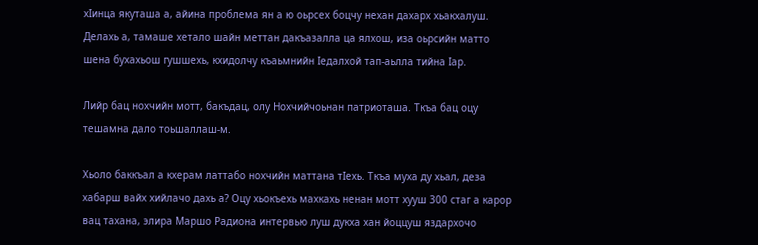хIинца якуташа а, айина проблема ян а ю оьрсех боцчу нехан дахарх хьакхалуш. Делахь а, тамаше хетало шайн меттан дакъазалла ца ялхош, иза оьрсийн матто шена бухахьош гушшехь, кхидолчу къаьмнийн Iедалхой тап-аьлла тийна Iар.

Лийр бац нохчийн мотт, бакъдац, олу Нохчийчоьнан патриоташа. Ткъа бац оцу тешамна дало тоьшаллаш-м.

Хьоло баккъал а кхерам латтабо нохчийн маттана тIехь. Ткъа муха ду хьал, деза хабарш вайх хийлачо дахь а? Оцу хьокъехь махкахь ненан мотт хууш 300 стаг а карор вац тахана, элира Маршо Радиона интервью луш дукха хан йоццуш яздархочо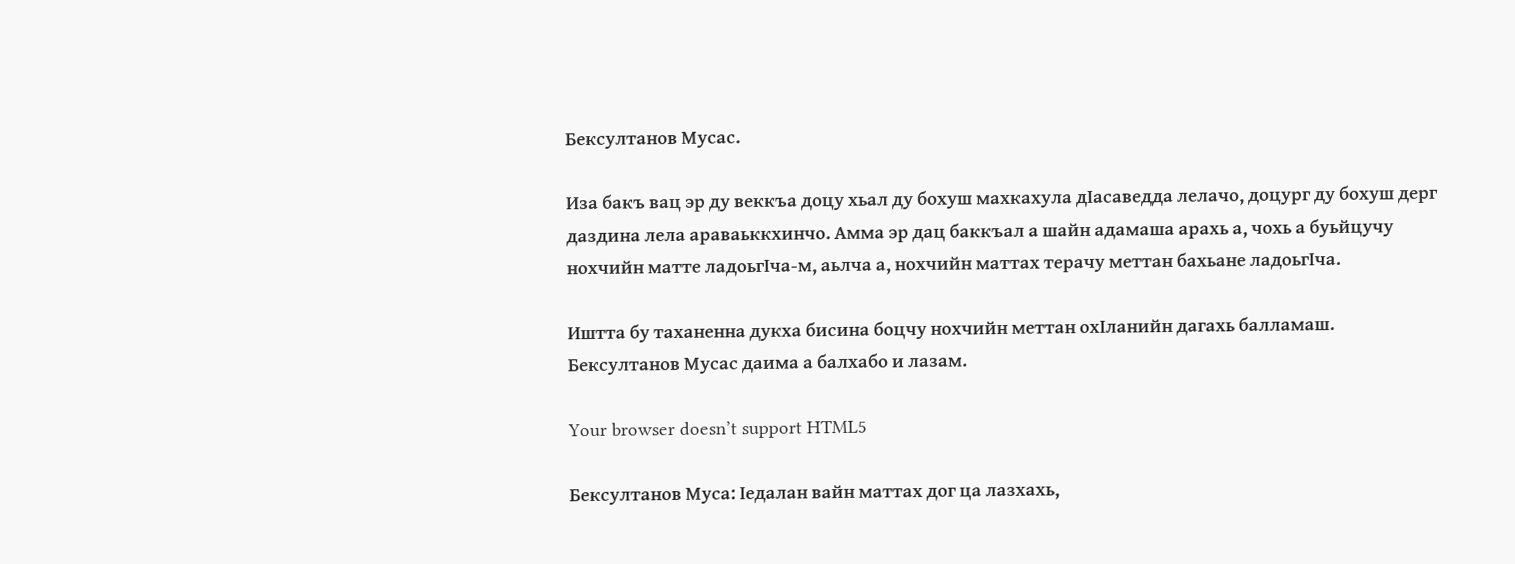Бексултанов Мусас.

Иза бакъ вац эр ду веккъа доцу хьал ду бохуш махкахула дIасаведда лелачо, доцург ду бохуш дерг даздина лела араваьккхинчо. Амма эр дац баккъал а шайн адамаша арахь а, чохь а буьйцучу нохчийн матте ладоьгIча-м, аьлча а, нохчийн маттах терачу меттан бахьане ладоьгIча.

Иштта бу таханенна дукха бисина боцчу нохчийн меттан охIланийн дагахь балламаш. Бексултанов Мусас даима а балхабо и лазам.

Your browser doesn’t support HTML5

Бексултанов Муса: Iедалан вайн маттах дог ца лазхахь,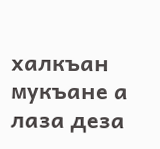халкъан мукъане а лаза деза